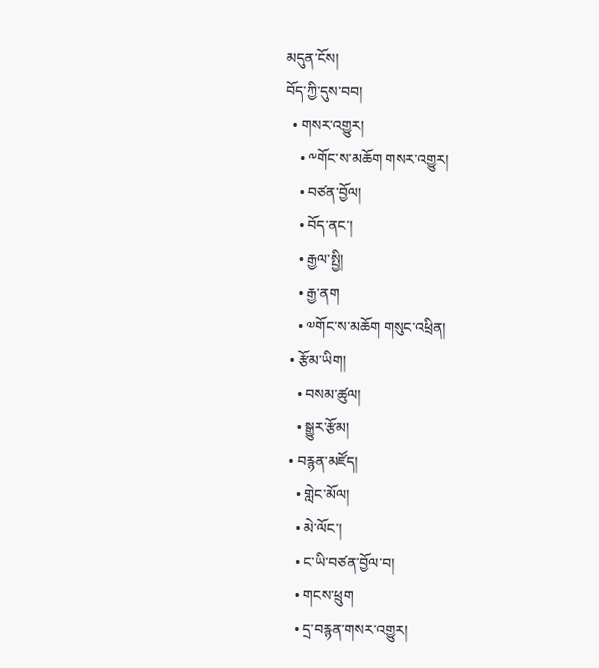མདུན་ངོས།
བོད་ཀྱི་དུས་བབ།
  • གསར་འགྱུར།
    • ༸གོང་ས་མཆོག གསར་འགྱུར།
    • བཙན་བྱོལ།
    • བོད་ནང་།
    • རྒྱལ་སྤྱི།
    • རྒྱ་ནག
    • ༧གོང་ས་མཆོག གསུང་འཕྲིན།
  • རྩོམ་ཡིག།
    • བསམ་ཚུལ།
    • སྒྱུར་རྩོམ།
  • བརྙན་མཛོད།
    • གླེང་མོལ།
    • མེ་ལོང་།
    • ང་ཡི་བཙན་བྱོལ་བ།
    • གངས་ཕྲུག
    • དྲ་བརྙན་གསར་འགྱུར།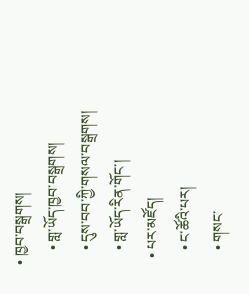• ཁྱབ་བསྒྲགས།
    • གླ་ཡོད་ཁྱབ་བསྒྲགས།
    • དུས་བབ་ཀྱི་གསལ་བསྒྲགས།
    • གླ་ཡོད་རིན་གོང་།
  • པར་མཛོད།
    • ང་ཚོའི་པར།
    • གསང་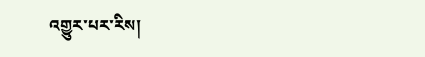འགྱུར་པར་རིས།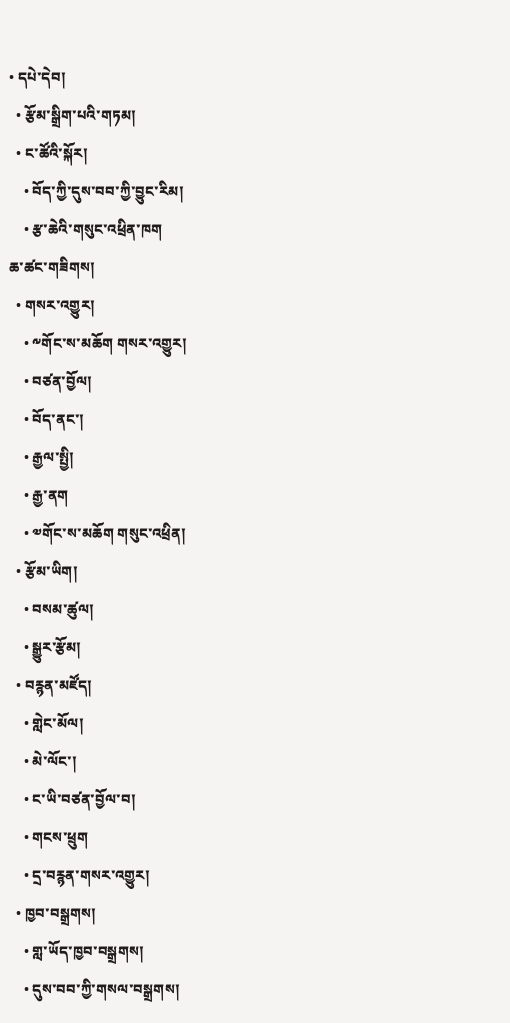• དཔེ་དེབ།
  • རྩོམ་སྒྲིག་པའི་གཏམ།
  • ང་ཚོའི་སྐོར།
    • བོད་ཀྱི་དུས་བབ་ཀྱི་བྱུང་རིམ།
    • རྩ་ཆེའི་གསུང་འཕྲིན་ཁག
ཆ་ཚང་གཟིགས།
  • གསར་འགྱུར།
    • ༸གོང་ས་མཆོག གསར་འགྱུར།
    • བཙན་བྱོལ།
    • བོད་ནང་།
    • རྒྱལ་སྤྱི།
    • རྒྱ་ནག
    • ༧གོང་ས་མཆོག གསུང་འཕྲིན།
  • རྩོམ་ཡིག།
    • བསམ་ཚུལ།
    • སྒྱུར་རྩོམ།
  • བརྙན་མཛོད།
    • གླེང་མོལ།
    • མེ་ལོང་།
    • ང་ཡི་བཙན་བྱོལ་བ།
    • གངས་ཕྲུག
    • དྲ་བརྙན་གསར་འགྱུར།
  • ཁྱབ་བསྒྲགས།
    • གླ་ཡོད་ཁྱབ་བསྒྲགས།
    • དུས་བབ་ཀྱི་གསལ་བསྒྲགས།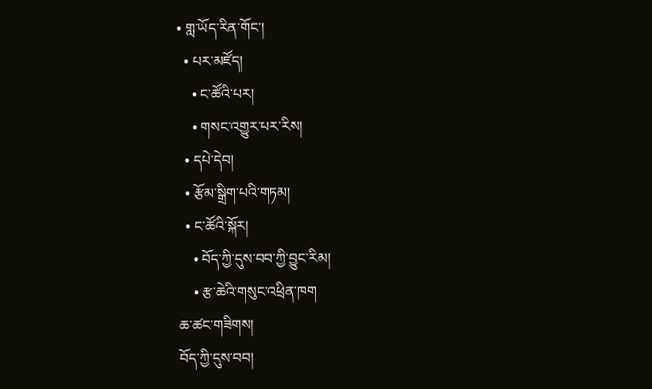• གླ་ཡོད་རིན་གོང་།
  • པར་མཛོད།
    • ང་ཚོའི་པར།
    • གསང་འགྱུར་པར་རིས།
  • དཔེ་དེབ།
  • རྩོམ་སྒྲིག་པའི་གཏམ།
  • ང་ཚོའི་སྐོར།
    • བོད་ཀྱི་དུས་བབ་ཀྱི་བྱུང་རིམ།
    • རྩ་ཆེའི་གསུང་འཕྲིན་ཁག
ཆ་ཚང་གཟིགས།
བོད་ཀྱི་དུས་བབ།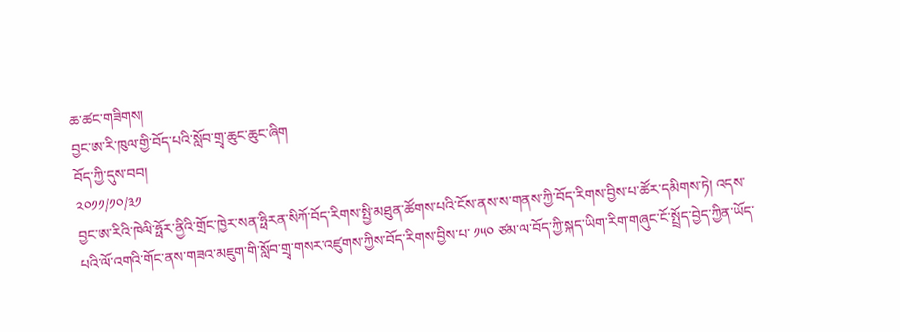ཆ་ཚང་གཟིགས།
བྱང་ཨ་རི་ཁུལ་གྱི་བོད་པའི་སློབ་གྲྭ་ཆུང་ཆུང་ཞིག
བོད་ཀྱི་དུས་བབ།
༢༠༡༡/༡༠/༣༡
བྱང་ཨ་རིའི་ཁེལི་ཧྥོར་ནྱིའི་གྲོང་ཁྱེར་སན་ཧྥིརན་སིཀོ་བོད་རིགས་སྤྱི་མཐུན་ཚོགས་པའི་ངོས་ནས་ས་གནས་ཀྱི་བོད་རིགས་བྱིས་པ་ཚོར་དམིགས་ཏེ། འདས་པའི་ལོ་འགའི་གོང་ནས་གཟའ་མཇུག་གི་སློབ་གྲྭ་གསར་འཛུགས་ཀྱིས་བོད་རིགས་བྱིས་པ་ ༡༥༠ ཙམ་ལ་བོད་ཀྱི་སྐད་ཡིག་རིག་གཞུང་ངོ་སྤྲོད་བྱེད་ཀྱིན་ཡོད་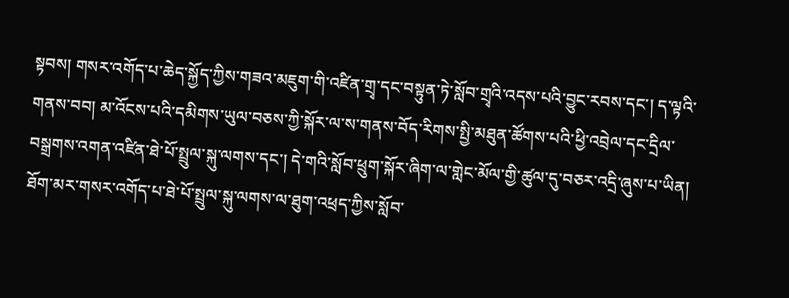སྟབས། གསར་འགོད་པ་ཆེད་སྐྱོད་ཀྱིས་གཟའ་མཇུག་གི་འཛིན་གྲྭ་དང་བསྟུན་ཏེ་སློབ་གྲྭའི་འདས་པའི་བྱུང་རབས་དང་། ད་ལྟའི་གནས་བབ། མ་འོངས་པའི་དམིགས་ཡུལ་བཅས་ཀྱི་སྐོར་ལ་ས་གནས་བོད་རིགས་སྤྱི་མཐུན་ཚོགས་པའི་ཕྱི་འབྲེལ་དང་དྲིལ་བསྒྲགས་འགན་འཛིན་ཐེ་པོ་སྤྲུལ་སྐུ་ལགས་དང་། དེ་གའི་སློབ་ཕྲུག་སྐོར་ཞིག་ལ་གླེང་མོལ་གྱི་ཚུལ་དུ་བཅར་འདྲི་ཞུས་པ་ཡིན།
ཐོག་མར་གསར་འགོད་པ་ཐེ་པོ་སྤྲུལ་སྐུ་ལགས་ལ་ཐུག་འཕྲད་ཀྱིས་སློབ་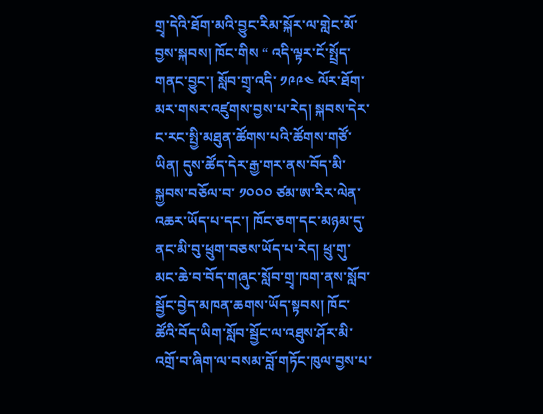གྲྭ་དེའི་ཐོག་མའི་བྱུང་རིམ་སྐོར་ལ་གླེང་མོ་བྱས་སྐབས། ཁོང་གིས “ འདི་ལྟར་ངོ་སྤྲོད་གནང་བྱུང་། སློབ་གྲྭ་འདི་ ༡༩༩༤ ལོར་ཐོག་མར་གསར་འཛུགས་བྱས་པ་རེད། སྐབས་དེར་ང་རང་སྤྱི་མཐུན་ཚོགས་པའི་ཚོགས་གཙོ་ཡིན། དུས་ཚོད་དེར་རྒྱ་གར་ནས་བོད་མི་སྐྱབས་བཅོལ་བ་ ༡༠༠༠ ཙམ་ཨ་རིར་ལེན་འཆར་ཡོད་པ་དང་། ཁོང་ཅག་དང་མཉམ་དུ་ནང་མི་བུ་ཕྲུག་བཅས་ཡོད་པ་རེད། ཕྲུ་གུ་མང་ཆེ་བ་བོད་གཞུང་སློབ་གྲྭ་ཁག་ནས་སློབ་སྦྱོང་བྱེད་མཁན་ཆགས་ཡོད་སྟབས། ཁོང་ཚོའི་བོད་ཡིག་སློབ་སྦྱོང་ལ་འཐུས་ཤོར་མི་འགྲོ་བ་ཞིག་ལ་བསམ་བློ་གཏོང་ཁུལ་བྱས་པ་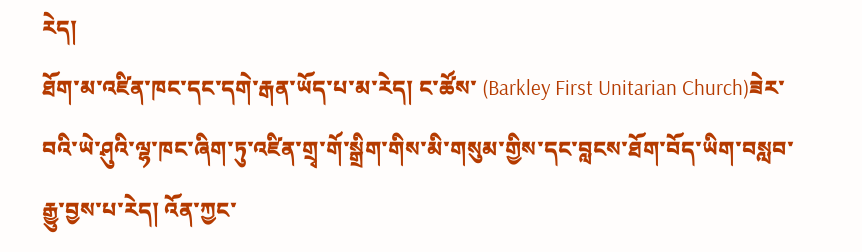རེད།
ཐོག་མ་འཛིན་ཁང་དང་དགེ་རྒན་ཡོད་པ་མ་རེད། ང་ཚོས་ (Barkley First Unitarian Church)ཟེར་བའི་ཡེ་ཤུའི་ལྷ་ཁང་ཞིག་ཏུ་འཛིན་གྲྭ་གོ་སྒྲིག་གིས་མི་གསུམ་གྱིས་དང་བླངས་ཐོག་བོད་ཡིག་བསླབ་རྒྱུ་བྱས་པ་རེད། འོན་ཀྱང་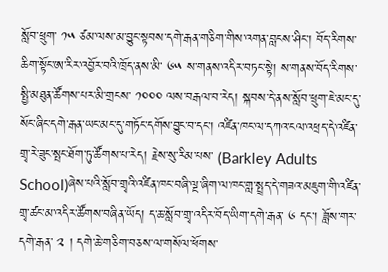སློབ་ཕྲུག་ ༡༥ ཙམ་ལས་མ་བྱུང་སྟབས་དགེ་རྒན་གཅིག་གིས་འགན་བླངས་ཤིང་། བོད་རིགས་ཆིག་སྟོང་ཨ་རིར་འབྱོར་བའི་ཁྲོད་ནས་མི་ ༦༥ ས་གནས་འདིར་བཏང་སྟེ། ས་གནས་བོད་རིགས་སྤྱི་མཐུན་ཚོགས་པར་མི་གྲངས་ ༡༠༠༠ ལས་བརྒལ་བ་རེད། སྐབས་དེ་ནས་སློབ་ཕྲུག་ཇེ་མང་དུ་སོང་ཞིང་དགེ་རྒན་ཡང་མང་དུ་གཏོང་དགོས་བྱུང་བ་དང་། འཛིན་ཁང་ལ་དཀའ་ངལ་འཕྲད་དེ་འཛིན་གྲྭ་རེ་ཟུང་སྤང་ཐོག་ཏུ་ཚོགས་པ་རེད། རྗེས་སུ་རིམ་པས་ (Barkley Adults School)ཞེས་པའི་སློབ་གྲྭའི་འཛིན་ཁང་བཞི་ལྔ་ཞིག་ལ་ཁང་གླ་སྤྲད་དེ་གཟའ་མཇུག་གི་འཛིན་གྲྭ་ཚང་མ་འདིར་ཚོགས་བཞིན་ཡོད། ད་ཆ་སློབ་གྲྭ་འདིར་བོད་ཡིག་དགེ་རྒན་ ༦ དང་། ཟློས་གར་དགེ་རྒན་ ༢ ། དགེ་ཆེ་གཅིག་བཅས་ལ་གསོལ་ཕོགས་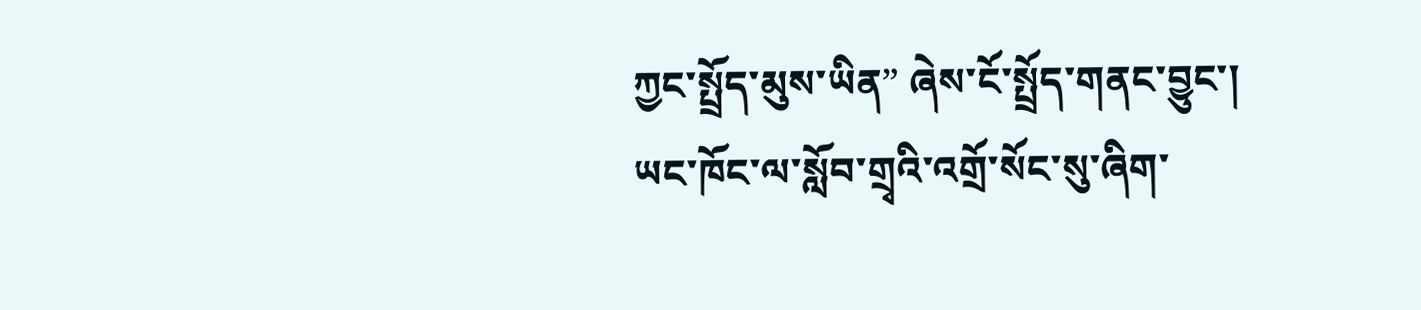ཀྱང་སྤྲོད་མུས་ཡིན” ཞེས་ངོ་སྤྲོད་གནང་བྱུང་།
ཡང་ཁོང་ལ་སློབ་གྲྭའི་འགྲོ་སོང་སུ་ཞིག་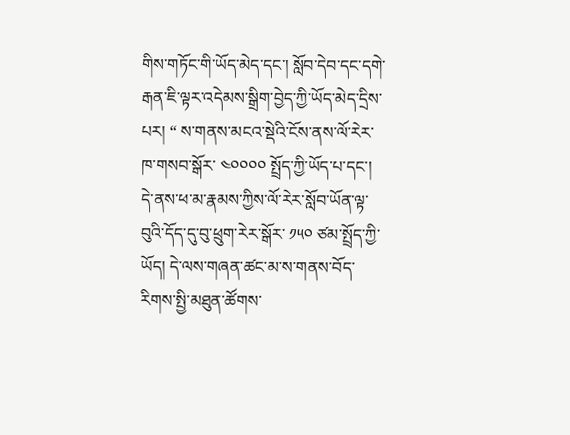གིས་གཏོང་གི་ཡོད་མེད་དང་། སློབ་དེབ་དང་དགེ་རྒན་ཇི་ལྟར་འདེམས་སྒྲིག་བྱེད་ཀྱི་ཡོད་མེད་དྲིས་པར། “ ས་གནས་མངའ་སྡེའི་ངོས་ནས་ལོ་རེར་ཁ་གསབ་སྒོར་ ༤༠༠༠༠ སྤྲོད་ཀྱི་ཡོད་པ་དང་། དེ་ནས་ཕ་མ་རྣམས་ཀྱིས་ལོ་རེར་སློབ་ཡོན་ལྟ་བུའི་དོད་དུ་བུ་ཕྲུག་རེར་སྒོར་ ༡༥༠ ཙམ་སྤྲོད་ཀྱི་ཡོད། དེ་ལས་གཞན་ཚང་མ་ས་གནས་བོད་རིགས་སྤྱི་མཐུན་ཚོགས་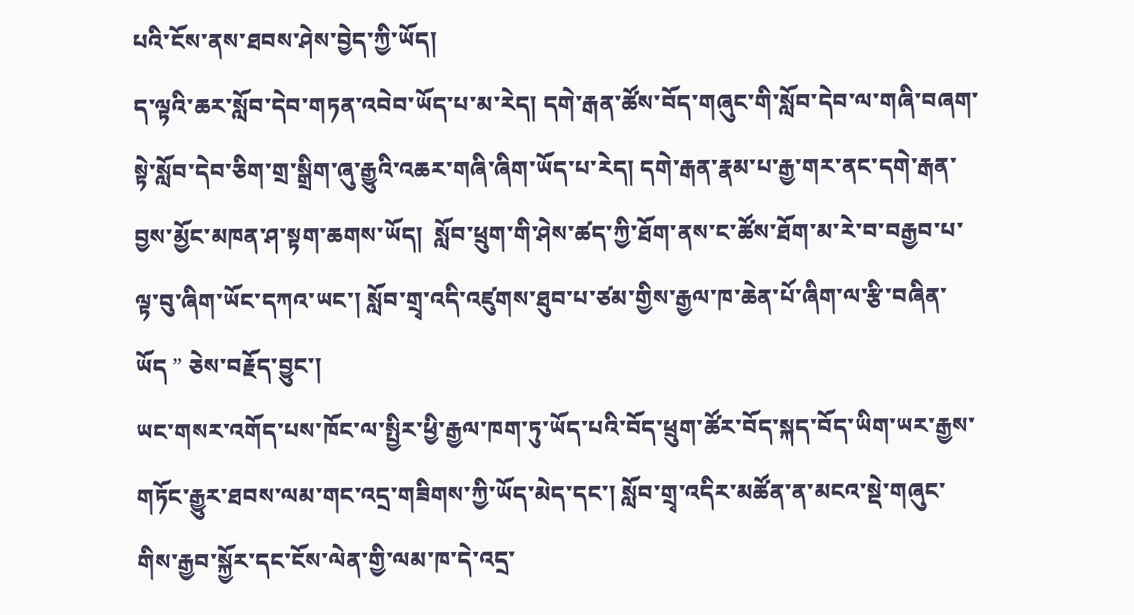པའི་ངོས་ནས་ཐབས་ཤེས་བྱེད་ཀྱི་ཡོད།
ད་ལྟའི་ཆར་སློབ་དེབ་གཏན་འབེབ་ཡོད་པ་མ་རེད། དགེ་རྒན་ཚོས་བོད་གཞུང་གི་སློབ་དེབ་ལ་གཞི་བཞག་སྟེ་སློབ་དེབ་ཅིག་གྲ་སྒྲིག་ཞུ་རྒྱུའི་འཆར་གཞི་ཞིག་ཡོད་པ་རེད། དགེ་རྒན་རྣམ་པ་རྒྱ་གར་ནང་དགེ་རྒན་བྱས་མྱོང་མཁན་ཤ་སྟག་ཆགས་ཡོད།  སློབ་ཕྲུག་གི་ཤེས་ཚད་ཀྱི་ཐོག་ནས་ང་ཚོས་ཐོག་མ་རེ་བ་བརྒྱབ་པ་ལྟ་བུ་ཞིག་ཡོང་དཀའ་ཡང་། སློབ་གྲྭ་འདི་འཛུགས་ཐུབ་པ་ཙམ་གྱིས་རྒྱལ་ཁ་ཆེན་པོ་ཞིག་ལ་རྩི་བཞིན་ཡོད ” ཅེས་བརྗོད་བྱུང་།
ཡང་གསར་འགོད་པས་ཁོང་ལ་སྤྱིར་ཕྱི་རྒྱལ་ཁག་ཏུ་ཡོད་པའི་བོད་ཕྲུག་ཚོར་བོད་སྐད་བོད་ཡིག་ཡར་རྒྱས་གཏོང་རྒྱུར་ཐབས་ལམ་གང་འདྲ་གཟིགས་ཀྱི་ཡོད་མེད་དང་། སློབ་གྲྭ་འདིར་མཚོན་ན་མངའ་སྡེ་གཞུང་གིས་རྒྱབ་སྐྱོར་དང་ངོས་ལེན་གྱི་ལམ་ཁ་དེ་འདྲ་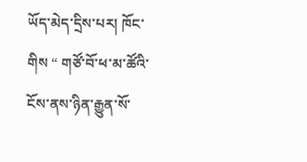ཡོད་མེད་དྲིས་པར། ཁོང་གིས “ གཙོ་བོ་ཕ་མ་ཚོའི་ངོས་ནས་ཉིན་རྒྱུན་སོ་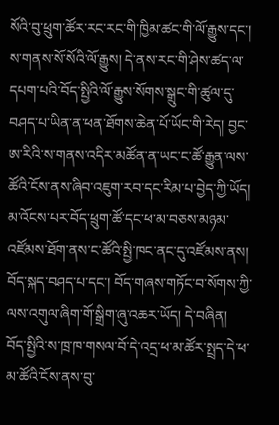སོའི་བུ་ཕྲུག་ཚོར་རང་རང་གི་ཁྱིམ་ཚང་གི་ལོ་རྒྱུས་དང་། ས་གནས་སོ་སོའི་ལོ་རྒྱུས། དེ་ནས་རང་གི་ཤེས་ཚད་ལ་དཔག་པའི་བོད་སྤྱིའི་ལོ་རྒྱུས་སོགས་སྒྲུང་གི་ཚུལ་དུ་བཤད་པ་ཡིན་ན་ཕན་ཐོགས་ཆེན་པོ་ཡོང་གི་རེད། བྱང་ཨ་རིའི་ས་གནས་འདིར་མཚོན་ན་ཡང་ང་ཚོ་རྒྱུན་ལས་ཚོའི་ངོས་ནས་ཞིབ་འཇུག་རབ་དང་རིམ་པ་བྱེད་ཀྱི་ཡོད། མ་འོངས་པར་བོད་ཕྲུག་ཚོ་དང་ཕ་མ་བཅས་མཉམ་འཛོམས་ཐོག་ནས་ང་ཚོའི་སྤྱི་ཁང་ནང་དུ་འཛོམས་ནས། བོད་སྐད་བཤད་པ་དང་། བོད་གཞས་གཏོང་བ་སོགས་ཀྱི་ལས་འགུལ་ཞིག་གོ་སྒྲིག་ཞུ་འཆར་ཡོད། དེ་བཞིན། བོད་སྤྱིའི་ས་ཁྲ་ཁ་གསལ་བོ་དེ་འདྲ་ཕ་མ་ཚོར་སྤྲད་དེ་ཕ་མ་ཚོའི་ངོས་ནས་བུ་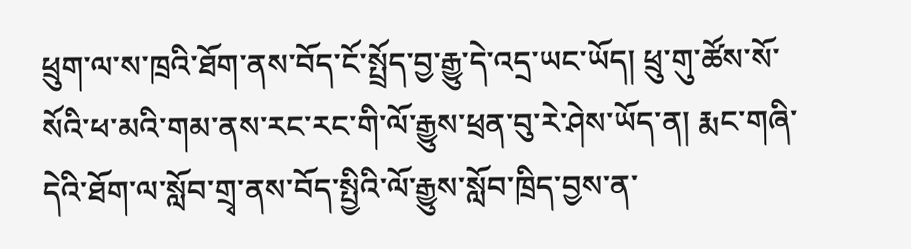ཕྲུག་ལ་ས་ཁྲའི་ཐོག་ནས་བོད་ངོ་སྤྲོད་བྱ་རྒྱུ་དེ་འདྲ་ཡང་ཡོད། ཕྲུ་གུ་ཚོས་སོ་སོའི་ཕ་མའི་གམ་ནས་རང་རང་གི་ལོ་རྒྱུས་ཕྲན་བུ་རེ་ཤེས་ཡོད་ན། རྨང་གཞི་དེའི་ཐོག་ལ་སློབ་གྲྭ་ནས་བོད་སྤྱིའི་ལོ་རྒྱུས་སློབ་ཁྲིད་བྱས་ན་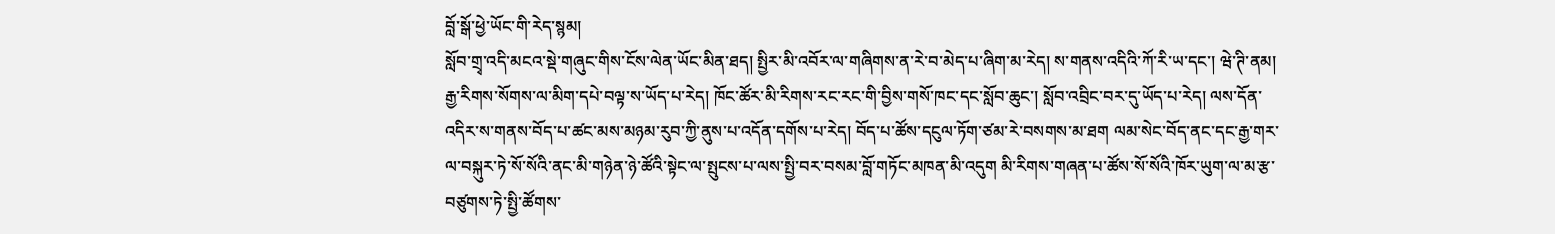བློ་སྒོ་ཕྱེ་ཡོང་གི་རེད་སྙམ།
སློབ་གྲྭ་འདི་མངའ་སྡེ་གཞུང་གིས་ངོས་ལེན་ཡོང་མིན་ཐད། སྤྱིར་མི་འབོར་ལ་གཞིགས་ན་རེ་བ་མེད་པ་ཞིག་མ་རེད། ས་གནས་འདིའི་ཀོ་རི་ཡ་དང་། ཝེ་ཊི་ནམ། རྒྱ་རིགས་སོགས་ལ་མིག་དཔེ་བལྟ་ས་ཡོད་པ་རེད། ཁོང་ཚོར་མི་རིགས་རང་རང་གི་བྱིས་གསོ་ཁང་དང་སློབ་ཆུང་། སློབ་འབྲིང་བར་དུ་ཡོད་པ་རེད། ལས་དོན་འདིར་ས་གནས་བོད་པ་ཚང་མས་མཉམ་རུབ་ཀྱི་ནུས་པ་འདོན་དགོས་པ་རེད། བོད་པ་ཚོས་དངུལ་ཏོག་ཙམ་རེ་བསགས་མ་ཐག ལམ་སེང་བོད་ནང་དང་རྒྱ་གར་ལ་བསྐུར་ཏེ་སོ་སོའི་ནང་མི་གཉེན་ཉེ་ཚོའི་སྟེང་ལ་སྤུངས་པ་ལས་སྤྱི་བར་བསམ་བློ་གཏོང་མཁན་མི་འདུག མི་རིགས་གཞན་པ་ཚོས་སོ་སོའི་ཁོར་ཡུག་ལ་མ་རྩ་བཙུགས་ཏེ་སྤྱི་ཚོགས་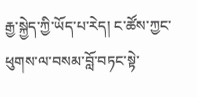རྒྱ་སྐྱེད་ཀྱི་ཡོད་པ་རེད། ང་ཚོས་ཀྱང་ཕུགས་ལ་བསམ་བློ་བཏང་སྟེ་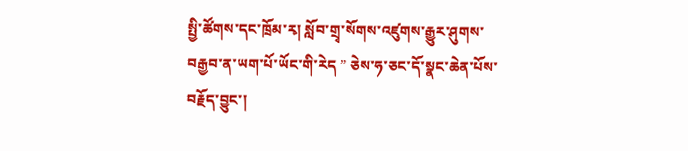སྤྱི་ཚོགས་དང་ཁྲོམ་རྭ། སློབ་གྲྭ་སོགས་འཛུགས་རྒྱུར་ཤུགས་བརྒྱབ་ན་ཡག་པོ་ཡོང་གི་རེད ” ཅེས་ཧ་ཅང་དོ་སྣང་ཆེན་པོས་བརྗོད་བྱུང་།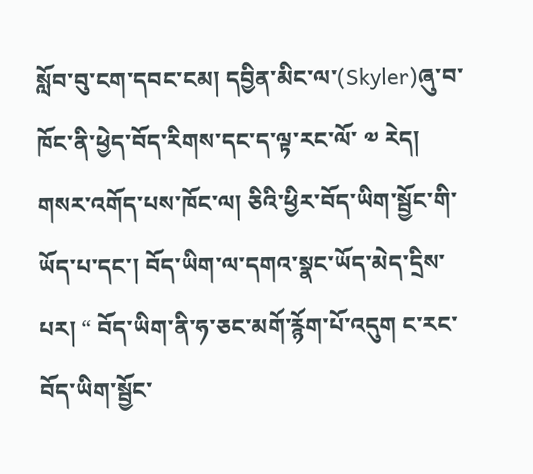སློབ་བུ་ངག་དབང་ངམ། དབྱིན་མིང་ལ་(Skyler)ཞུ་བ་ཁོང་ནི་ཕྱེད་བོད་རིགས་དང་ད་ལྟ་རང་ལོ་ ༧ རེད། གསར་འགོད་པས་ཁོང་ལ། ཅིའི་ཕྱིར་བོད་ཡིག་སྦྱོང་གི་ཡོད་པ་དང་། བོད་ཡིག་ལ་དགའ་སྣང་ཡོད་མེད་དྲིས་པར། “ བོད་ཡིག་ནི་ཧ་ཅང་མགོ་རྙོག་པོ་འདུག ང་རང་བོད་ཡིག་སྦྱོང་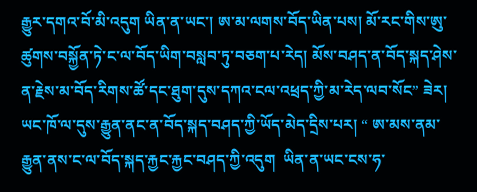རྒྱུར་དགའ་བོ་མི་འདུག ཡིན་ན་ཡང་། ཨ་མ་ལགས་བོད་ཡིན་པས། མོ་རང་གིས་ཨུ་ཚུགས་བསྐྱོན་ཏེ་ང་ལ་བོད་ཡིག་བསླབ་ཏུ་བཅག་པ་རེད། མོས་བཤད་ན་བོད་སྐད་ཤེས་ན་རྗེས་མ་བོད་རིགས་ཚོ་དང་ཐུག་དུས་དཀའ་ངལ་འཕྲད་ཀྱི་མ་རེད་ལབ་སོང” ཟེར།   ཡང་ཁོ་ལ་དུས་རྒྱུན་ནང་ན་བོད་སྐད་བཤད་ཀྱི་ཡོད་མེད་དྲིས་པར། “ ཨ་མས་ནམ་རྒྱུན་ནས་ང་ལ་བོད་སྐད་རྐྱང་རྐྱང་བཤད་ཀྱི་འདུག  ཡིན་ན་ཡང་ངས་ཧ་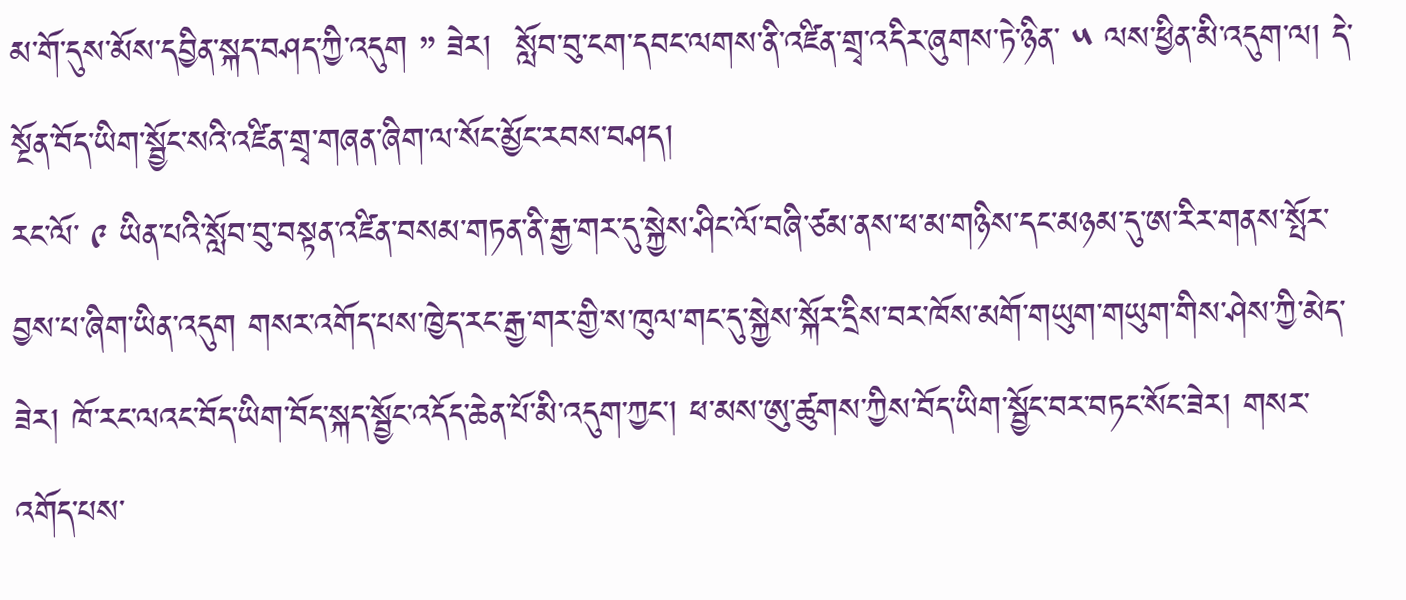མ་གོ་དུས་མོས་དབྱིན་སྐད་བཤད་ཀྱི་འདུག ” ཟེར།  སློབ་བུ་ངག་དབང་ལགས་ནི་འཛིན་གྲྭ་འདིར་ཞུགས་ཏེ་ཉིན་ ༥ ལས་ཕྱིན་མི་འདུག་ལ། དེ་སྔོན་བོད་ཡིག་སྦྱོང་སའི་འཛིན་གྲྭ་གཞན་ཞིག་ལ་སོང་མྱོང་རབས་བཤད།
རང་ལོ་ ༩ ཡིན་པའི་སློབ་བུ་བསྟན་འཛིན་བསམ་གཏན་ནི་རྒྱ་གར་དུ་སྐྱེས་ཤིང་ལོ་བཞི་ཙམ་ནས་ཕ་མ་གཉིས་དང་མཉམ་དུ་ཨ་རིར་གནས་སྤོར་བྱས་པ་ཞིག་ཡིན་འདུག གསར་འགོད་པས་ཁྱེད་རང་རྒྱ་གར་གྱི་ས་ཁུལ་གང་དུ་སྐྱེས་སྐོར་དྲིས་བར་ཁོས་མགོ་གཡུག་གཡུག་གིས་ཤེས་ཀྱི་མེད་ཟེར། ཁོ་རང་ལའང་བོད་ཡིག་བོད་སྐད་སྦྱོང་འདོད་ཆེན་པོ་མི་འདུག་ཀྱང་། ཕ་མས་ཨུ་ཚུགས་ཀྱིས་བོད་ཡིག་སྦྱོང་བར་བཏང་སོང་ཟེར། གསར་འགོད་པས་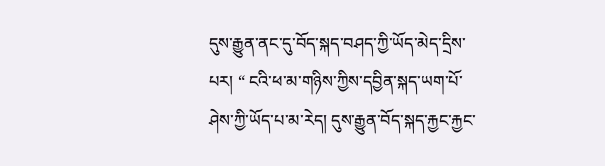དུས་རྒྱུན་ནང་དུ་བོད་སྐད་བཤད་ཀྱི་ཡོད་མེད་དྲིས་པར། “ ངའི་ཕ་མ་གཉིས་ཀྱིས་དབྱིན་སྐད་ཡག་པོ་ཤེས་ཀྱི་ཡོད་པ་མ་རེད། དུས་རྒྱུན་བོད་སྐད་རྐྱང་རྐྱང་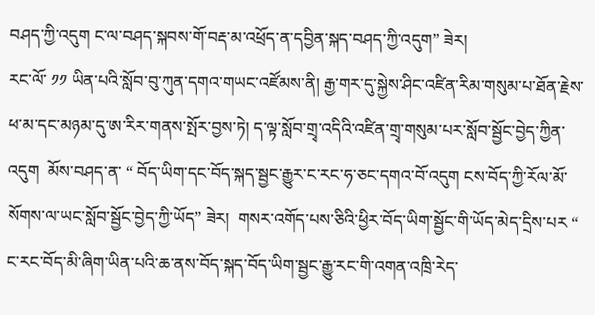བཤད་ཀྱི་འདུག ང་ལ་བཤད་སྐབས་གོ་བརྡ་མ་འཕྲོད་ན་དབྱིན་སྐད་བཤད་ཀྱི་འདུག” ཟེར།
རང་ལོ་ ༡༡ ཡིན་པའི་སློབ་བུ་ཀུན་དགའ་གཡང་འཛོམས་ནི། རྒྱ་གར་དུ་སྐྱེས་ཤིང་འཛིན་རིམ་གསུམ་པ་ཐོན་རྗེས་ཕ་མ་དང་མཉམ་དུ་ཨ་རིར་གནས་སྤོར་བྱས་ཏེ། ད་ལྟ་སློབ་གྲྭ་འདིའི་འཛིན་གྲྭ་གསུམ་པར་སློབ་སྦྱོང་བྱེད་ཀྱིན་འདུག  མོས་བཤད་ན་ “ བོད་ཡིག་དང་བོད་སྐད་སྦྱང་རྒྱུར་ང་རང་ཧ་ཅང་དགའ་བོ་འདུག ངས་བོད་ཀྱི་རོལ་མོ་སོགས་ལ་ཡང་སློབ་སྦྱོང་བྱེད་ཀྱི་ཡོད” ཟེར།  གསར་འགོད་པས་ཅིའི་ཕྱིར་བོད་ཡིག་སྦྱོང་གི་ཡོད་མེད་དྲིས་པར “ ང་རང་བོད་མི་ཞིག་ཡིན་པའི་ཆ་ནས་བོད་སྐད་བོད་ཡིག་སྦྱང་རྒྱུ་རང་གི་འགན་འཁྲི་རེད་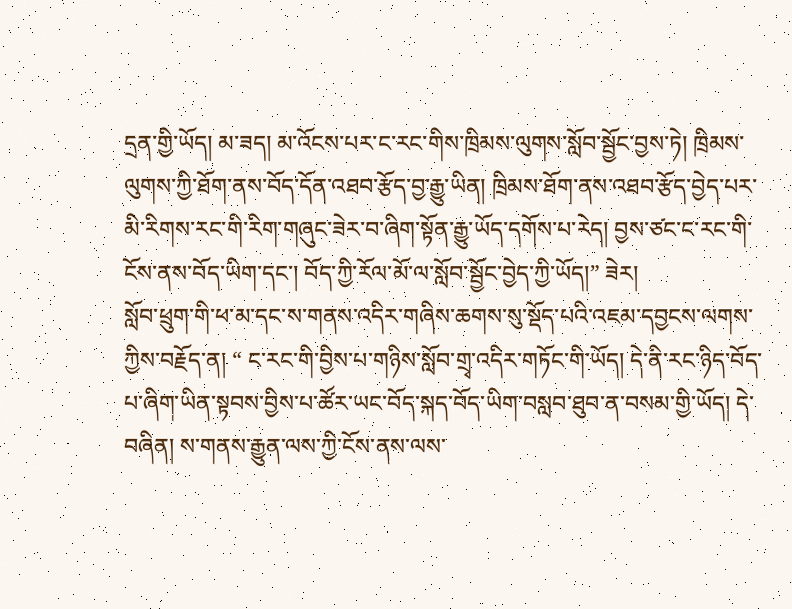དྲན་གྱི་ཡོད། མ་ཟད། མ་འོངས་པར་ང་རང་གིས་ཁྲིམས་ལུགས་སློབ་སྦྱོང་བྱས་ཏེ། ཁྲིམས་ལུགས་ཀྱི་ཐོག་ནས་བོད་དོན་འཐབ་རྩོད་བྱ་རྒྱུ་ཡིན། ཁྲིམས་ཐོག་ནས་འཐབ་རྩོད་བྱེད་པར་མི་རིགས་རང་གི་རིག་གཞུང་ཟེར་བ་ཞིག་སྟོན་རྒྱུ་ཡོད་དགོས་པ་རེད། བྱས་ཙང་ང་རང་གི་ངོས་ནས་བོད་ཡིག་དང་། བོད་ཀྱི་རོལ་མོ་ལ་སློབ་སྦྱོང་བྱེད་ཀྱི་ཡོད།” ཟེར།
སློབ་ཕྲུག་གི་ཕ་མ་དང་ས་གནས་འདིར་གཞིས་ཆགས་སུ་སྡོད་པའི་འཇམ་དབྱངས་ལགས་ཀྱིས་བརྗོད་ན། “ ང་རང་གི་བྱིས་པ་གཉིས་སློབ་གྲྭ་འདིར་གཏོང་གི་ཡོད། དེ་ནི་རང་ཉིད་བོད་པ་ཞིག་ཡིན་སྟབས་བྱིས་པ་ཚོར་ཡང་བོད་སྐད་བོད་ཡིག་བསླབ་ཐུབ་ན་བསམ་གྱི་ཡོད། དེ་བཞིན། ས་གནས་རྒྱུན་ལས་ཀྱི་ངོས་ནས་ལས་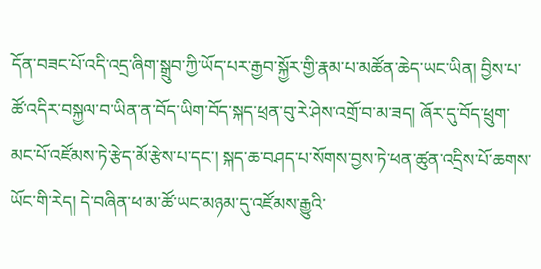དོན་བཟང་པོ་འདི་འདྲ་ཞིག་སྒྲུབ་ཀྱི་ཡོད་པར་རྒྱབ་སྐྱོར་གྱི་རྣམ་པ་མཚོན་ཆེད་ཡང་ཡིན། བྱིས་པ་ཚོ་འདིར་བསྐྱལ་བ་ཡིན་ན་བོད་ཡིག་བོད་སྐད་ཕྲན་བུ་རེ་ཤེས་འགྲོ་བ་མ་ཟད། ཞོར་དུ་བོད་ཕྲུག་མང་པོ་འཛོམས་ཏེ་རྩེད་མོ་རྩེས་པ་དང་། སྐད་ཆ་བཤད་པ་སོགས་བྱས་ཏེ་ཕན་ཚུན་འདྲིས་པོ་ཆགས་ཡོང་གི་རེད། དེ་བཞིན་ཕ་མ་ཚོ་ཡང་མཉམ་དུ་འཛོམས་རྒྱུའི་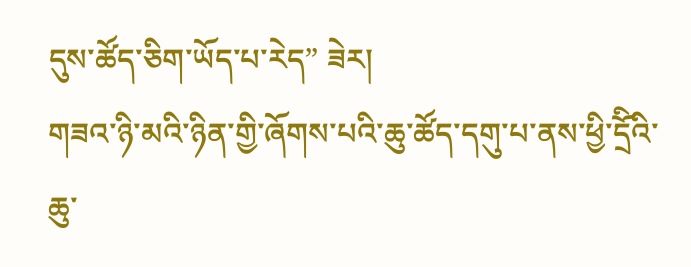དུས་ཚོད་ཅིག་ཡོད་པ་རེད” ཟེར།
གཟའ་ཉི་མའི་ཉིན་གྱི་ཞོགས་པའི་ཆུ་ཚོད་དགུ་པ་ནས་ཕྱི་དྲོིའི་ཆུ་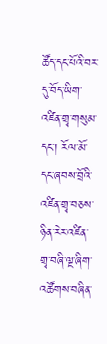ཚོད་དང་པོའི་བར་དུ་བོད་ཡིག་འཛིན་གྲྭ་གསུམ་དང་། རོལ་མོ་དང་ཞབས་བྲོའི་འཛིན་གྲྭ་བཅས་ཉིན་རེར་འཛིན་གྲྭ་བཞི་ལྔ་ཞིག་འཚོགས་བཞིན་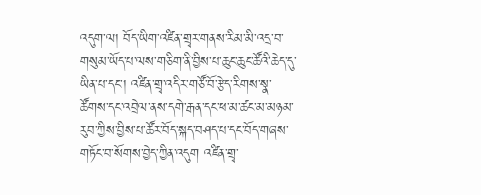འདུག་ལ། བོད་ཡིག་འཛིན་གྲྭར་གནས་རིམ་མི་འདྲ་བ་གསུམ་ཡོད་པ་ལས་གཅིག་ནི་བྱིས་པ་ཆུང་ཆུང་ཚོའི་ཆེད་དུ་ཡིན་པ་དང་། འཛིན་གྲྭ་འདིར་གཙོ་བོ་རྩེད་རིགས་སྣ་ཚོགས་དང་འབྲེལ་ནས་དགེ་རྒན་དང་ཕ་མ་ཚང་མ་མཉམ་རུབ་ཀྱིས་བྱིས་པ་ཚོར་བོད་སྐད་བཤད་པ་དང་བོད་གཞས་གཏོང་བ་སོགས་བྱེད་ཀྱིན་འདུག འཛིན་གྲྭ་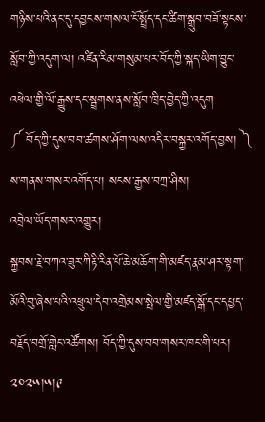གཉིས་པའི་ནང་དུ་དབྱངས་གསལ་ངོ་སྤྲོད་དང་ཚིག་སྒྲུབ་བཟོ་སྟངས་སློབ་ཀྱི་འདུག་ལ། འཛིན་རིམ་གསུམ་པར་བོད་ཀྱི་སྐད་ཡིག་བྱུང་འཕེལ་གྱི་ལོ་རྒྱུས་དང་སྦྲགས་ནས་སློབ་ཁྲིད་བྱེད་ཀྱི་འདུག
༼ བོད་ཀྱི་དུས་བབ་ཚགས་ཤོག་ལས་འདིར་བསྐྱར་འགོད་བྱས། ༽
ས་གནས་གསར་འགོད་པ། སངས་རྒྱས་བཀྲ་ཤིས།
འབྲེལ་ཡོད་གསར་འགྱུར།
སྐྱབས་རྗེ་བཀའ་ཟུར་ཀིརྟི་རིན་པོ་ཆེ་མཆོག་གི་མཛད་རྣམ་ཤར་སྟག་མོའི་བུ་ཞེས་པའི་འཕྲུལ་དེབ་འགྲེམས་སྤེལ་གྱི་མཛད་སྒོ་དང་དཔྱད་བརྗོད་བགྲོ་གླེང་འཚོགས། བོད་ཀྱི་དུས་བབ་གསར་ཁང་གི་པར། ༢༠༢༥།༥།༩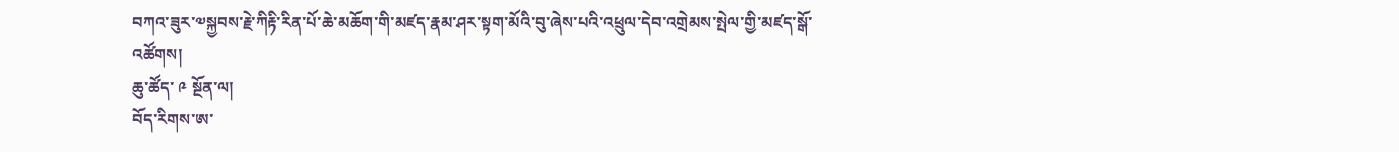བཀའ་ཟུར་༧སྐྱབས་རྗེ་ཀིརྟི་རིན་པོ་ཆེ་མཆོག་གི་མཛད་རྣམ་ཤར་སྟག་མོའི་བུ་ཞེས་པའི་འཕྲུལ་དེབ་འགྲེམས་སྤེལ་གྱི་མཛད་སྒོ་འཚོགས།
ཆུ་ཚོད་ ༩ སྔོན་ལ།
བོད་རིགས་ཨ་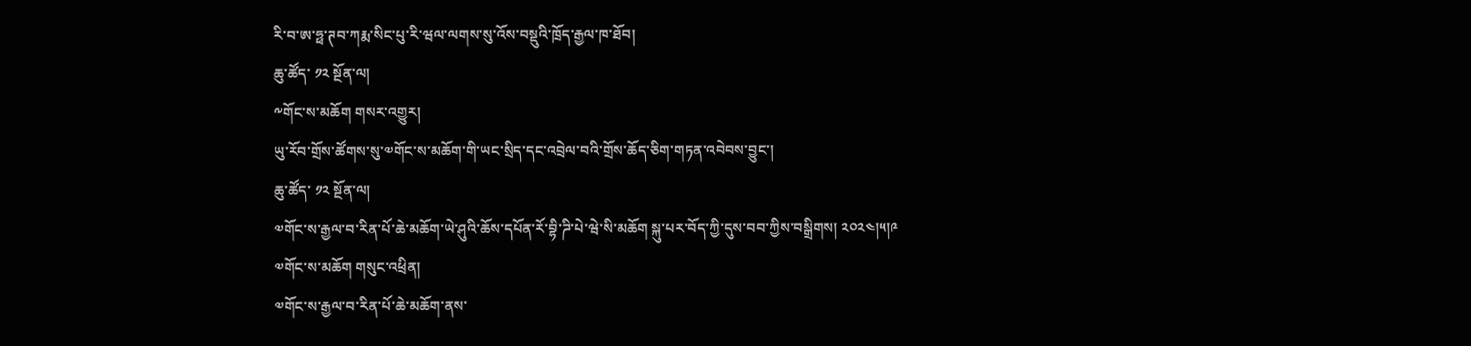རི་བ་ཨ་ཧྥ་ཊབ་ཀརྨ་སིང་པུ་རི་ཝལ་ལགས་སུ་འོས་བསྡུའི་ཁྲོད་རྒྱལ་ཁ་ཐོབ།
ཆུ་ཚོད་ ༡༢ སྔོན་ལ།
༸གོང་ས་མཆོག གསར་འགྱུར།
ཡུ་རོབ་གྲོས་ཚོགས་སུ་༧གོང་ས་མཆོག་གི་ཡང་སྲིད་དང་འབྲེལ་བའི་གྲོས་ཆོད་ཅིག་གཏན་འབེབས་བྱུང་།
ཆུ་ཚོད་ ༡༢ སྔོན་ལ།
༧གོང་ས་རྒྱལ་བ་རིན་པོ་ཆེ་མཆོག་ཡེ་ཤུའི་ཆོས་དཔོན་རོ་བྷི་ཌི་པེ་ཝེ་སི་མཆོག སྐུ་པར་བོད་ཀྱི་དུས་བབ་ཀྱིས་བསྒྲིགས། ༢༠༢༤།༥།༩
༧གོང་ས་མཆོག གསུང་འཕྲིན།
༧གོང་ས་རྒྱལ་བ་རིན་པོ་ཆེ་མཆོག་ནས་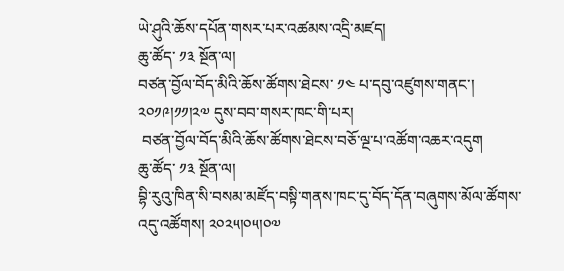ཡེ་ཤུའི་ཆོས་དཔོན་གསར་པར་འཚམས་འདྲི་མཛད།
ཆུ་ཚོད་ ༡༣ སྔོན་ལ།
བཙན་བྱོལ་བོད་མིའི་ཆོས་ཚོགས་ཐེངས་ ༡༤ པ་དབུ་འཛུགས་གནང་། ༢༠༡༩།༡༡།༢༧ དུས་བབ་གསར་ཁང་གི་པར།
 བཙན་བྱོལ་བོད་མིའི་ཆོས་ཚོགས་ཐེངས་བཅོ་ལྔ་པ་འཚོག་འཆར་འདུག
ཆུ་ཚོད་ ༡༣ སྔོན་ལ།
བྷི་རུའུ་ཁིན་སི་བསམ་མཛོད་བསྟི་གནས་ཁང་དུ་བོད་དོན་བཞུགས་མོལ་ཚོགས་འདུ་འཚོགས། ༢༠༢༥།༠༥།༠༧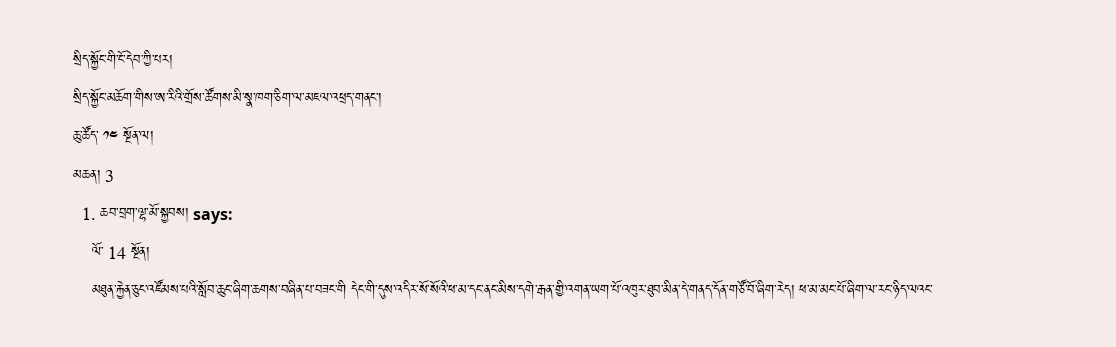སྲིད་སྐྱོང་གི་ངོ་དེབ་ཀྱི་པར།
སྲིད་སྐྱོང་མཆོག་གིས་ཨ་རིའི་གྲོས་ཚོགས་མི་སྣ་ཁག་ཅིག་ལ་མཇལ་འཕྲད་གནང་།
ཆུ་ཚོད་ ༡༤ སྔོན་ལ།
མཆན། 3
  1. ཆབ་བྲག་ལྷ་མོ་སྐྱབས། says:
    ལོ་ 14 སྔོན།
    མཐུན་རྐྱེན་ཅུང་འཛོམས་པའི་སློབ་ཆུང་ཞིག་ཆགས་བཞིན་པ་བཟང་གི དེང་གི་དུས་འདིར་སོ་སོའི་ཕ་མ་དང་ནང་མིས་དགེ་རྒན་གྱི་འགན་ཡག་པོ་འཁུར་ཐུབ་མིན་དེ་གནད་དོན་གཙོ་བོ་ཞིག་རེད། ཕ་མ་མང་པོ་ཞིག་ལ་རང་ཉིད་ལའང་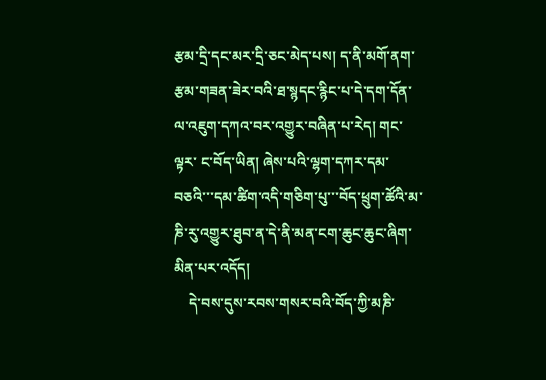རྩམ་དྲི་དང་མར་དྲི་ཅང་མེད་པས། ད་ནི་མགོ་ནག་རྩམ་གཟན་ཟེར་བའི་ཐ་སྙདང་རྙིང་པ་དེ་དག་དོན་ལ་འཇུག་དཀའ་བར་འགྱུར་བཞིན་པ་རེད། གང་ལྟར་ ང་བོད་ཡིན། ཞེས་པའི་ལྷག་དཀར་དམ་བཅའི་་་དམ་ཚིག་འདི་གཅིག་པུ་་་བོད་ཕྲུག་ཚོའི་མ་ཎི་རུ་འགྱུར་ཐུབ་ན་དེ་ནི་མན་ངག་ཆུང་ཆུང་ཞིག་མིན་པར་འདོད།
    དེ་བས་དུས་རབས་གསར་བའི་བོད་ཀྱི་མཎི་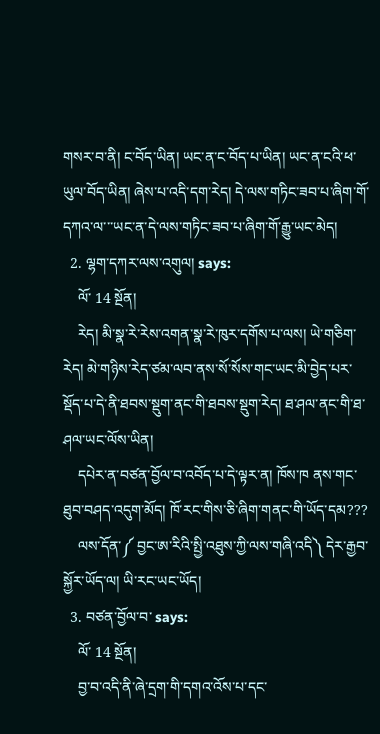གསར་བ་ནི། ང་བོད་ཡིན། ཡང་ན་ང་བོད་པ་ཡིན། ཡང་ན་ངའི་ཕ་ཡུལ་བོད་ཡིན། ཞེས་པ་འདི་དག་རེད། དེ་ལས་གཏིང་ཟབ་པ་ཞིག་གོ་དཀའ་ལ་་་ཡང་ན་དེ་ལས་གཏིང་ཟབ་པ་ཞིག་གོ་རྒྱུ་ཡང་མེད།
  2. ལྷག་དཀར་ལས་འགུལ། says:
    ལོ་ 14 སྔོན།
    རེད། མི་སྣ་རེ་རེས་འགན་སྣ་རེ་ཁུར་དགོས་པ་ལས། ཡེ་གཅིག་རེད། མེ་གཉིས་རེད་ཙམ་ལབ་ནས་སོ་སོས་གང་ཡང་མི་བྱེད་པར་སྡོད་པ་དེ་ནི་ཐབས་སྡུག་ནང་གི་ཐབས་སྡུག་རེད། ཐ་ཤལ་ནང་གི་ཐ་ཤལ་ཡང་ལོས་ཡིན།
    དཔེར་ན་བཙན་བྱོལ་བ་འབོད་པ་དེ་ལྟར་ན། ཁོས་ཁ ནས་གང་ཐུབ་བཤད་འདུག་མོད། ཁོ་རང་གིས་ཅི་ཞིག་གནང་གི་ཡོད་དམ???
    ལས་དོན་༼ བྱང་ཨ་རིའི་སྤྱི་འཐུས་ཀྱི་ལས་གཞི་འདི༽ དེར་རྒྱབ་སྐྱོར་ཡོད་ལ། ཡི་རང་ཡང་ཡོད།
  3. བཙན་བྱོལ་བ་ says:
    ལོ་ 14 སྔོན།
    བྱ་བ་འདི་ནི་ཞེ་དྲག་གི་དགའ་འོས་པ་དང་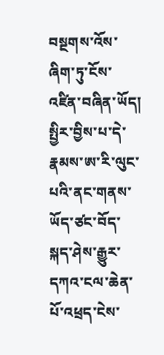བསྔགས་འོས་ཞིག་ཏུ་ངོས་འཛིན་བཞིན་ཡོད། སྤྱིར་བྱིས་པ་དེ་རྣམས་ཨ་རི་ལུང་པའི་ནང་གནས་ཡོད་ཙང་བོད་སྐད་ཤེས་རྒྱུར་དཀའ་ངལ་ཆེན་པོ་འཕྲད་ངེས་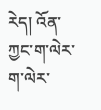རེད། འོན་ཀྱང་ག་ལེར་ག་ལེར་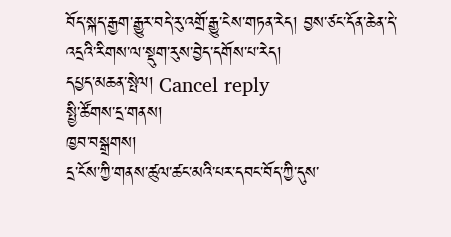བོད་སྐད་རྒྱག་རྒྱུར་བདེ་རུ་འགྲོ་རྒྱུ་ངེས་གཏན་རེད། བྱས་ཙང་དོན་ཆེན་དེ་འདྲའི་རིགས་ལ་སྡུག་རུས་བྱེད་དགོས་པ་རེད།
དཔྱད་མཆན་སྤེལ། Cancel reply
སྤྱི་ཚོགས་དྲ་གནས།
ཁྱབ་བསྒྲགས།
དྲ་ངོས་ཀྱི་གནས་ཚུལ་ཚང་མའི་པར་དབང་བོད་ཀྱི་དུས་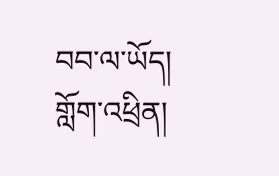བབ་ལ་ཡོད།
གློག་འཕྲིན།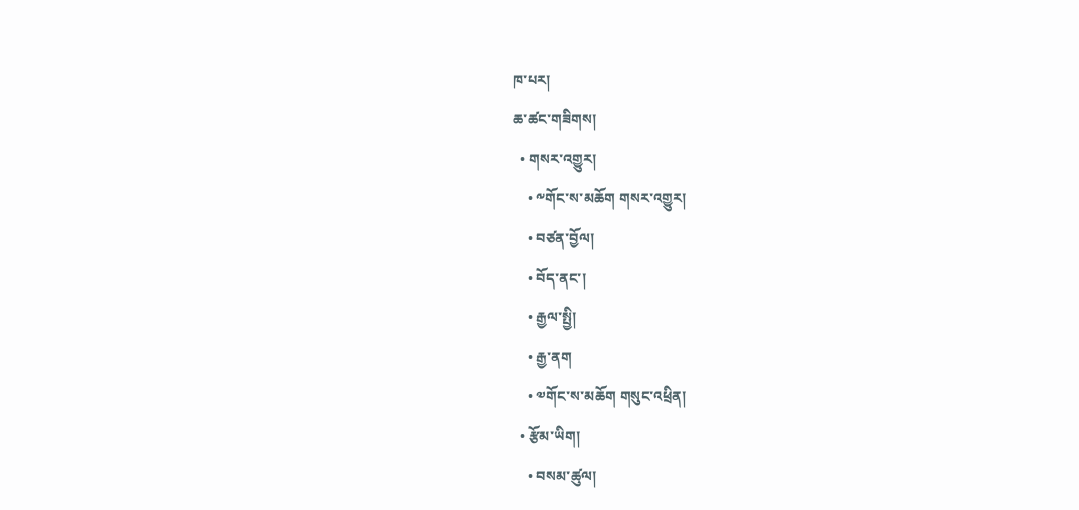ཁ་པར།
ཆ་ཚང་གཟིགས།
  • གསར་འགྱུར།
    • ༸གོང་ས་མཆོག གསར་འགྱུར།
    • བཙན་བྱོལ།
    • བོད་ནང་།
    • རྒྱལ་སྤྱི།
    • རྒྱ་ནག
    • ༧གོང་ས་མཆོག གསུང་འཕྲིན།
  • རྩོམ་ཡིག།
    • བསམ་ཚུལ།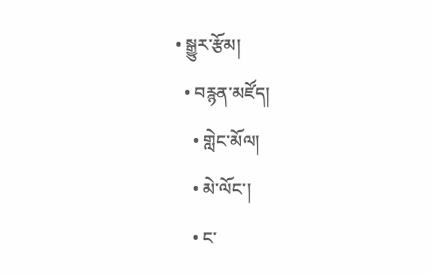• སྒྱུར་རྩོམ།
  • བརྙན་མཛོད།
    • གླེང་མོལ།
    • མེ་ལོང་།
    • ང་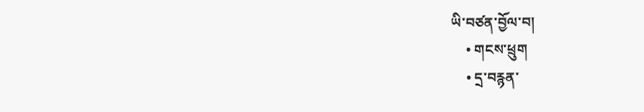ཡི་བཙན་བྱོལ་བ།
    • གངས་ཕྲུག
    • དྲ་བརྙན་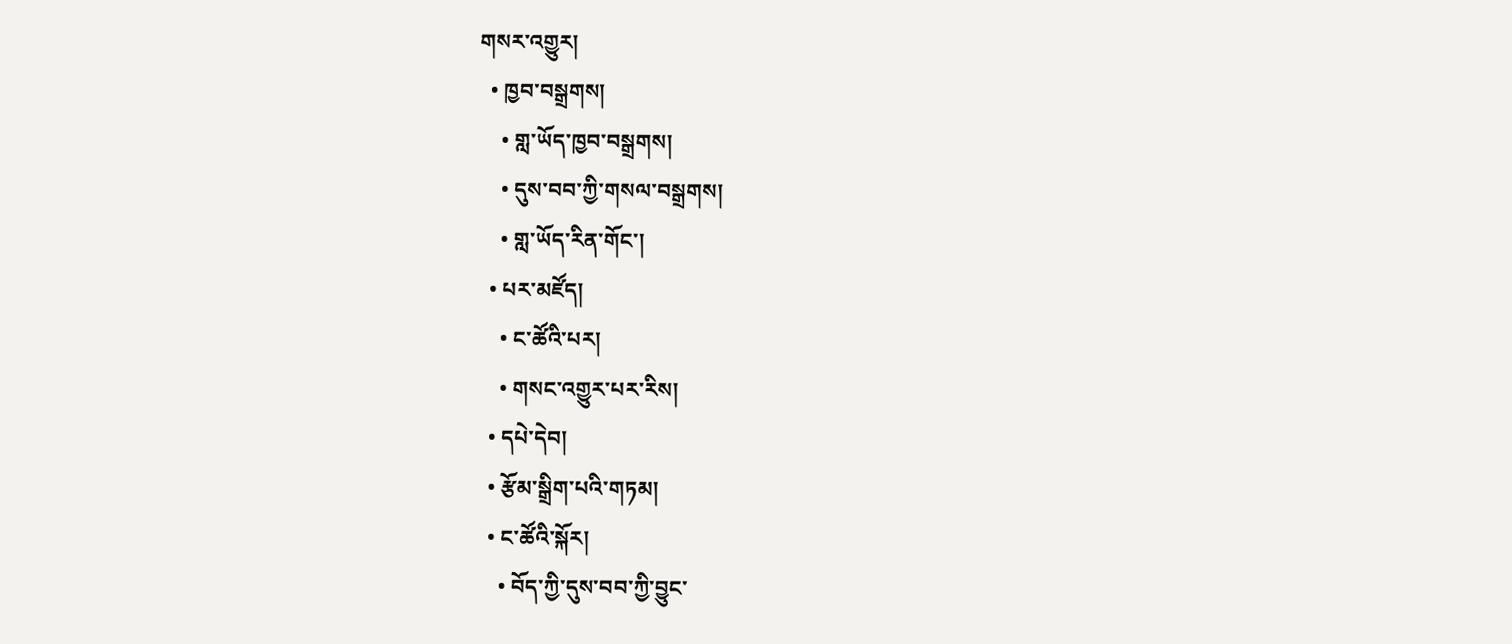གསར་འགྱུར།
  • ཁྱབ་བསྒྲགས།
    • གླ་ཡོད་ཁྱབ་བསྒྲགས།
    • དུས་བབ་ཀྱི་གསལ་བསྒྲགས།
    • གླ་ཡོད་རིན་གོང་།
  • པར་མཛོད།
    • ང་ཚོའི་པར།
    • གསང་འགྱུར་པར་རིས།
  • དཔེ་དེབ།
  • རྩོམ་སྒྲིག་པའི་གཏམ།
  • ང་ཚོའི་སྐོར།
    • བོད་ཀྱི་དུས་བབ་ཀྱི་བྱུང་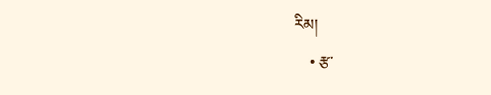རིམ།
    • རྩ་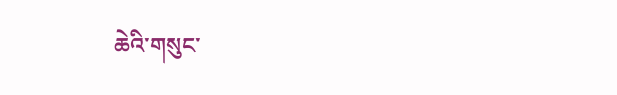ཆེའི་གསུང་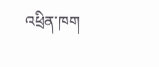འཕྲིན་ཁག